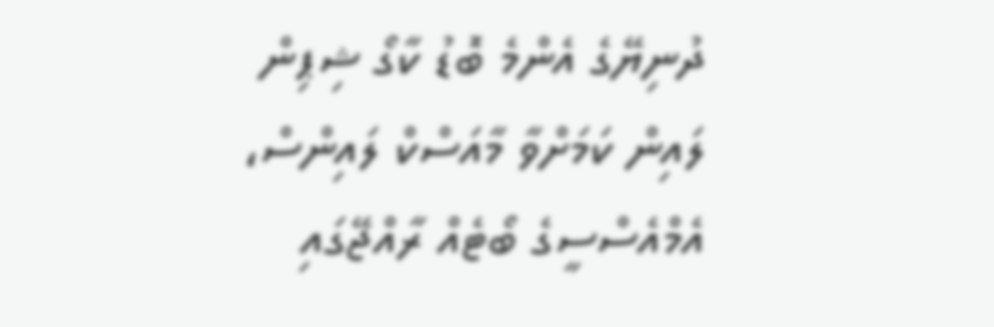ދުނިޔޭގެ އެންމެ ބޮޑު ކާގޯ ޝިޕިން ލައިން ކަމަށްވާ މާއަސްކް ލައިންސް، އެމްއެސްސީގެ ބޯޓެއް ރާއްޖޭގައި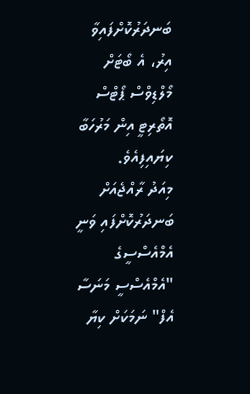ބަނދަރުކޮށްފައިވާ އިރު، އެ ބޯޓަށް މޯލްޑިވްސް ޕޯޓްސް އޮތޯރިޓީ އިން މަރުހަބާ ކިޔައިފިއެވެ.
މިއަދު ރާއްޖެއަށް ބަނދަރުކޮށްފައި ވަނީ އެމްއެސްސީގެ "އެމްއެސްސީ މަނަސާ އެފް" ނަމަކަށް ކިޔާ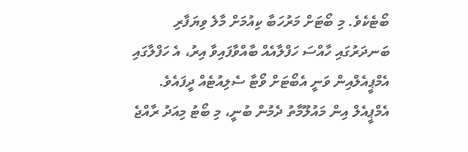ބޯޓެކެވެ. މި ބޯޓަށް މަރުހަބާ ކިއުމަށް މާލެ ވިޔަފާރި ބަނދަރުގައި ހާއްސަ ހަފްލާއެއް ބާއްވާފައިވާ އިރު، އެ ހަފްލާގައި އެމްޕީއެލްއިން ވަނީ އެބޯޓަށް ވޯޓާ ސެލިއުޓެއް ދީފައެވެ.
އެމްޕީއެލް އިން މައުލޫމާތު ދެމުން ބުނީ، މި ބޯޓު މިއަދު ރާއްޖެ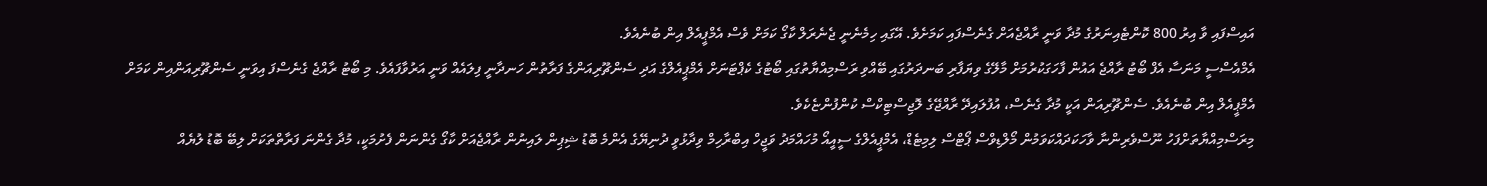އައިސްފައި ވާ އިރު 800 ކޮންޓެއިނަރުގެ މުދާ ވަނީ ރާއްޖެއަށް ގެނެސްފައި ކަމަށެވެ. އޭގައި ހިމެނެނީ ޖެނެރަލް ކާގޯ ކަމަށް ވެސް އެމްޕީއެލް އިން ބުނެއެވެ.
އެމްއެސްސީ މަނަސާ އެފް ބޯޓު ރާއްޖެ އައުން ފާހަގަކުރުމަށް މާލޭގެ ވިޔަފާރި ބަނދަރުގައި ބޭއްވި ރަސްމިއްޔާތުގައި ބޯޓުގެ ކެޕްޓަނަށް އެމްޕީއެލްގެ އަދި ސެންޗޫރިއަންގެ ފަރާތުން ހަނދާނީ ފިލައެއް ވަނީ އަރުވާފައެވެ. މި ބޯޓު ރާއްޖެ ގެނެސްފަ އިވަނީ ސެންޗޫރިއަންއިން ކަމަށް އެމްޕީއެލް އިން ބުނެއެވެ. ސެންޗޫރިއަން އަކީ މުދާ ގެނެސް، އުފުލައިދޭ ރާއްޖޭގެ ލޮޖިސްޓިކްސް ކުންފުންޏެކެވެ.
މިރަސްމިއްޔާތަށްފަހު ނޫސްވެރިންނާ ވާހަކަދައްކަވަމުން މޯލްޑިވްސް ޕޯޓްސް ލިމިޓެޑް، އެމްޕީއެލްގެ ސީއީއޯ މުހައްމަދު ވަޖީހް އިބްރާހިމް ވިދާޅުވީ ދުނިޔޭގެ އެންމެ ބޮޑު ޝިޕިން ލައިނުން ރާއްޖެއަށް ކާގޯ ގެންނަން ފެށުމަކީ، މުދާ ގެންނަ ފަރާތްތަކަށް ލިބޭ ބޮޑު ލުޔެއް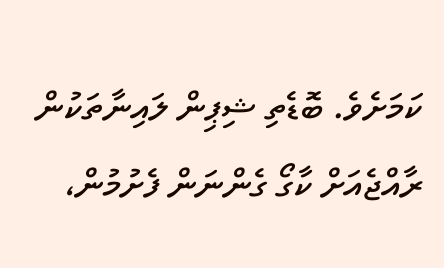ކަމަށެވެ. ބޮޑެތި ޝިޕިން ލައިނާތަކުން ރާއްޖެއަށް ކާގޯ ގެންނަން ފެށުމުން،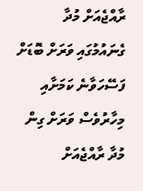ރާއްޖެއަށް މުދާ ގެނައުމުގައި ވަރަށް ބޮޑަށް ފަސޭހަވާނެ ކަމަށާއި މިހާރުވެސް ވަރަށް ގިން މުދާ ރާއްޖެއަށް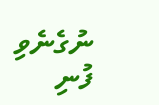ނުގެނެވި ފުނި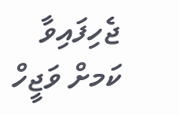ޖެހިފައިވާ ކަމށް ވަޖީހް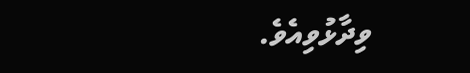ވިދާޅުވިއެވެ.